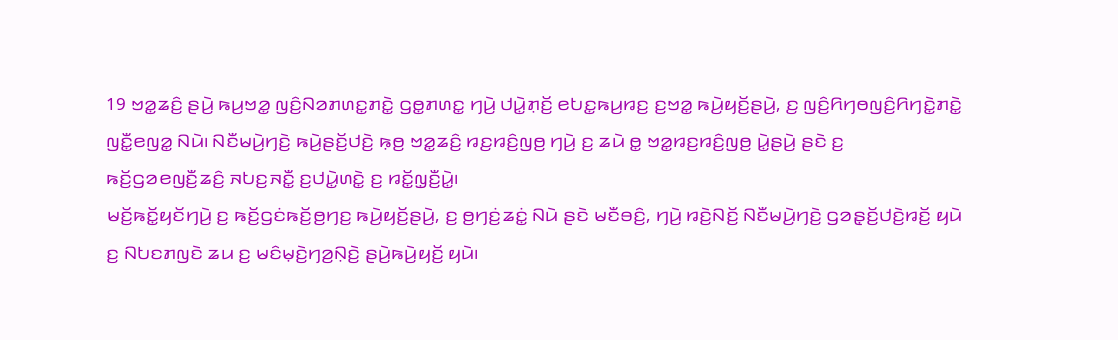19 ꤠꤤ꤭ꤘꤢꤨ꤬ ꤔꤣꤧ꤬ ꤒꤣ꤬ꤠꤤ꤭ ꤜꤢꤨ꤬ꤡꤤꤊꤛꤢ꤭ꤊꤢꤧ꤭ ꤞꤥ꤭ꤊꤛꤢ꤭ ꤚꤣꤧ꤬ ꤓꤣꤧ꤭ꤊ꤫ꤢꤩ꤬ ꤕꤝꤢ꤭ꤒꤣ꤬ꤙꤢ꤬ ꤢ꤬ꤠꤤ꤭ ꤒꤣꤧ꤬ꤟꤢꤩ꤬ꤔꤣꤧ꤬, ꤢ꤬ ꤜꤢꤨ꤬ꤖꤚꤥꤜꤢꤨ꤬ꤖꤚꤢꤧ꤭ꤊꤢꤧ꤭ ꤜꤢꤪ꤭ꤕꤜꤤ꤭ ꤡꤣꤧ꤯ ꤡꤢꤪꤗꤣꤧ꤬ꤚꤢꤧ꤬ ꤒꤣꤧ꤬ꤔꤢꤩ꤬ꤓꤢꤧ꤬ ꤒ꤫ꤥ꤬ ꤠꤤ꤭ꤘꤢꤨ꤬ ꤙꤢ꤬ꤙꤢꤨ꤬ꤜꤥ꤬ ꤚꤣꤧ꤬ ꤢ꤬ ꤘꤣꤧ ꤥ꤭ ꤠꤤ꤭ꤙꤢ꤬ꤙꤢꤨ꤬ꤜꤥ꤬ ꤣꤧ꤭ꤔꤣꤧ꤬ ꤔꤢꤧ ꤢ꤬ ꤒꤢꤩ꤬ꤞꤤꤕꤜꤢꤪ꤬ꤘꤢꤨ꤬ ꤏꤝꤢ꤬ꤏꤢꤪ꤭ ꤢ꤬ꤓꤣꤧ꤭ꤛꤢꤧ꤭ ꤢ꤬ ꤙꤢꤩ꤭ꤜ꤫ꤢꤪ꤬ꤣꤧ꤭꤯
ꤗꤢꤩ꤬ꤒꤢꤩ꤭ꤟꤢꤩꤚꤣꤧ꤬ ꤢ꤬ ꤒꤢꤩ꤬ꤞꤢꤦꤒꤢꤩ꤬ꤥ꤬ꤚꤢ꤬ ꤒꤣꤧ꤬ꤟꤢꤩ꤬ꤔꤣꤧ꤬, ꤢ꤬ ꤥ꤬ꤚꤢꤦ꤬ꤘꤢꤦ꤭ ꤡꤣꤧ ꤔꤢꤧ ꤗꤢꤪꤋꤢꤨ꤬, ꤚꤣꤧ꤬ ꤙꤢꤧ꤬ꤡꤢꤩ꤬ ꤡꤢꤪꤗꤣꤧ꤬ꤚꤢꤧ꤬ ꤞꤤꤔ꤫ꤢꤩ꤬ꤓꤢꤧ꤬ꤙꤢꤩ꤬ ꤟꤣꤧ ꤢ꤬ ꤡꤝꤢꤊꤜꤢꤧ ꤘꤣ ꤢ꤬ ꤗꤢꤨꤗ꤫ꤢꤧ꤬ꤚꤤ꤬ꤡ꤫ꤢꤧ꤬ ꤔꤣꤧ꤬ꤒꤣꤧ꤬ꤟꤢꤩ꤬ ꤟꤣꤧ꤯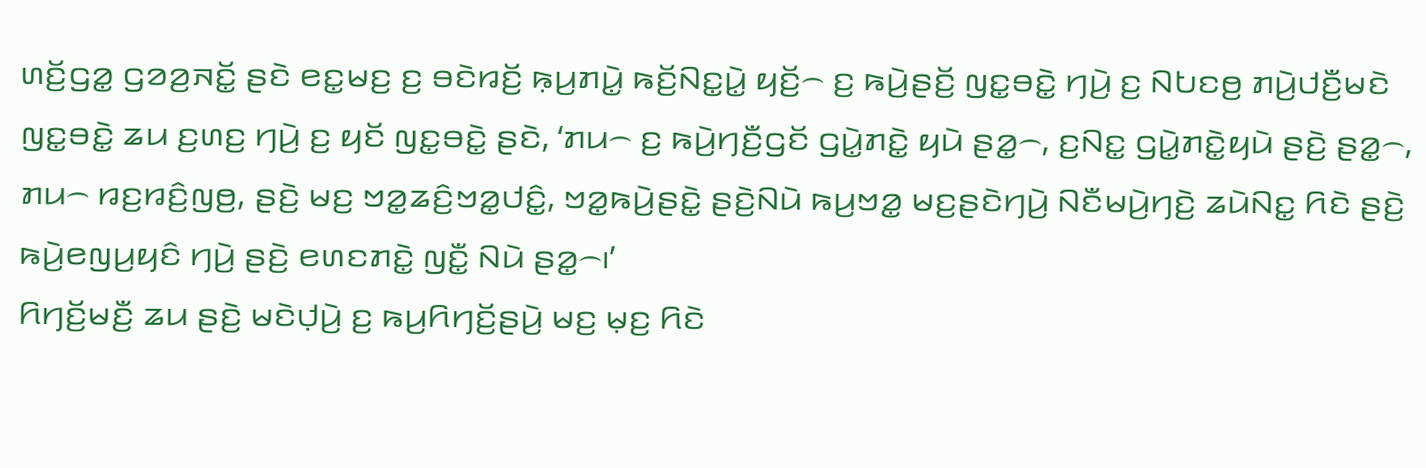ꤛꤢꤩ꤬ꤞꤤ꤭ ꤞꤤꤤ꤬ꤏꤢꤩ꤭ ꤔꤢꤧ ꤕꤢ꤭ꤗꤢ꤬ ꤢ꤬ ꤋꤢꤧꤙꤢꤩ꤬ ꤒ꤫ꤣ꤬ꤊꤣꤧ꤭ ꤒꤢꤩ꤬ꤡꤢ꤭ꤣꤧ꤭ ꤟꤢꤩ꤬꤮ ꤢ꤬ ꤒꤣꤧ꤬ꤔꤢꤩ꤬ ꤜꤢ꤭ꤋꤢꤧ꤭ ꤚꤣꤧ꤬ ꤢ꤬ ꤡꤝꤢꤥ꤬ ꤊꤣꤧ꤬ꤓꤢꤪ꤬ꤗꤢꤧ ꤜꤢ꤭ꤋꤢꤧ꤭ ꤘꤣ ꤢ꤬ꤛꤢ꤬ ꤚꤣꤧ꤬ ꤢ꤬ ꤟꤢꤩ ꤜꤢ꤭ꤋꤢꤧ꤭ ꤔꤢꤧ, ‘ꤊꤣ꤮ ꤢ꤬ ꤒꤣꤧ꤬ꤚꤢꤪ꤬ꤞꤢꤩ ꤞꤣꤧ꤭ꤊꤢꤧ꤭ ꤟꤣꤧ ꤔꤤ꤭꤮, ꤢ꤬ꤡꤢ꤭ ꤞꤣꤧ꤭ꤊꤢꤧ꤭ꤟꤣꤧ ꤔꤢꤧ꤬ ꤔꤤ꤭꤮, ꤊꤣ꤮ ꤙꤢ꤬ꤙꤢꤨ꤬ꤜꤥ꤬, ꤔꤢꤧ꤬ ꤗꤢ꤬ ꤠꤤ꤭ꤘꤢꤨ꤬ꤠꤤ꤭ꤓꤢꤨ꤭, ꤠꤤ꤭ꤒꤣꤧ꤬ꤔꤢꤧ꤭ ꤔꤢꤧ꤬ꤡꤣꤧ ꤒꤣ꤬ꤠꤤ꤭ ꤗꤢ꤬ꤔꤢꤧꤚꤣꤧ꤬ ꤡꤢꤪꤗꤣꤧ꤬ꤚꤢꤧ꤬ ꤘꤣꤧꤡꤢ꤭ ꤖꤢꤧ ꤔꤢꤧ꤬ ꤒꤣꤧ꤬ꤕꤜꤣ꤬ꤟꤢꤨ ꤚꤣꤧ꤬ ꤔꤢꤧ꤬ ꤕꤛꤢꤊꤢꤧ꤭ ꤜꤢꤪ꤭ ꤡꤣꤧ ꤔꤤ꤭꤮꤯’
ꤖꤚꤢꤩ꤬ꤗꤢꤪ꤬ ꤘꤣ ꤔꤢꤧ꤬ ꤗꤢꤧꤓ꤫ꤣꤧ꤬ ꤢ꤬ ꤒꤣ꤬ꤖꤚꤢꤩ꤬ꤔꤣꤧ꤬ ꤗꤢ꤬ ꤗ꤫ꤢ꤬ ꤖꤢꤧ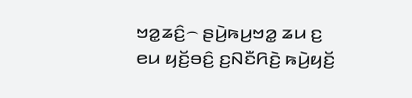ꤠꤤ꤭ꤘꤢꤨ꤬꤮ ꤔꤣꤧ꤬ꤒꤣ꤬ꤠꤤ꤭ ꤘꤣ ꤢ꤬ ꤕꤣ ꤟꤢꤩ꤬ꤋꤢꤨ꤬ ꤢ꤬ꤡꤢꤪꤖꤢꤧ꤬ ꤒꤣꤧ꤬ꤟꤢꤩ꤬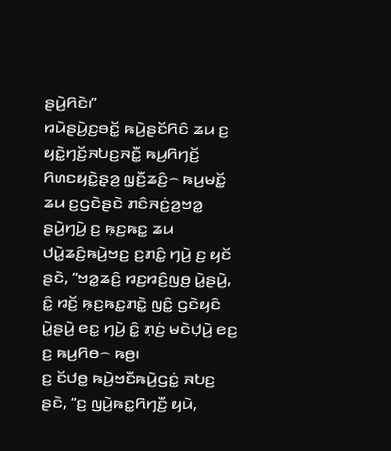ꤔꤣꤧ꤬ꤖꤢꤧ꤯”
ꤙꤣꤧꤔꤣꤧ꤬ꤢ꤬ꤋꤢꤩ꤭ ꤒꤣꤧ꤬ꤔꤢꤩꤖꤢꤨ ꤘꤣ ꤢ꤬ ꤟꤢꤧ꤭ꤚꤢꤩ꤬ꤏꤝꤢ꤬ꤏꤢꤪ꤭ ꤒꤣ꤬ꤖꤚꤢꤩ꤬ ꤖꤛꤢꤟꤢꤧ꤭ꤔ꤫ꤤ꤬ ꤜ꤫ꤢꤪ꤬ꤘꤢꤨ꤬꤮ ꤒꤣ꤬ꤗꤢꤩ꤭ ꤘꤣ ꤢ꤬ꤞꤢꤧꤔꤢꤧ ꤊꤢꤨꤏꤢꤦ꤬ꤤ꤬ꤠꤤ꤭ ꤔꤣꤧ꤬ꤚꤣꤧ꤬ ꤢ꤬ ꤒ꤫ꤢ꤬ꤒꤢ꤭ ꤘꤣ ꤓꤣꤧ꤭ꤘꤢꤨ꤬ꤒꤣꤧ꤬ꤠꤢ꤬ ꤢ꤬ꤊꤢꤨ꤭ ꤚꤣꤧ꤬ ꤢ꤬ ꤟꤢꤩ ꤔꤢꤧ, “ꤠꤤ꤭ꤘꤢꤨ꤬ ꤙꤢ꤬ꤙꤢꤨ꤬ꤜꤥ꤬ ꤣꤧ꤭ꤔꤣꤧ꤬, ꤢꤨ꤭ ꤙꤢꤩ꤬ ꤒ꤫ꤢ꤬ꤒꤢ꤭ꤊꤢꤧ꤭ ꤜꤢꤨ꤭ ꤞꤢꤧꤟꤢꤨ ꤣꤧ꤭ꤔꤣꤧ꤬ ꤕꤢ꤭ ꤚꤣꤧ꤬ ꤢꤨ꤭ ꤊ꤫ꤢꤦ꤬ ꤗꤢꤧꤓ꤫ꤣꤧ꤬ ꤕꤢ꤬ ꤢ꤬ ꤒꤣ꤬ꤖꤥ꤮ ꤒꤥ꤬꤯
ꤢ꤬ ꤢꤩꤓꤥ꤭ ꤒꤣꤧ꤬ꤠꤢꤪꤒꤣꤧ꤬ꤞꤢꤦ꤭ ꤏꤝꤢ꤬ ꤔꤢꤧ, “ꤢ꤬ ꤜꤣꤧ꤬ꤒꤢ꤭ꤖꤚꤢꤪ꤬ ꤟꤣꤧ,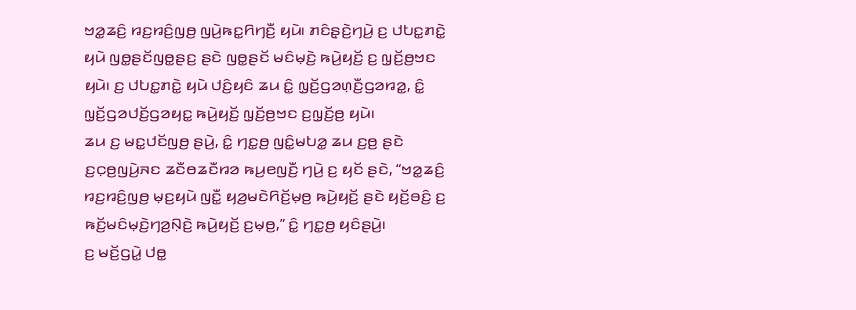ꤠꤤ꤭ꤘꤢꤨ꤬ ꤙꤢ꤬ꤙꤢꤨ꤬ꤜꤥ꤬ ꤜꤣꤧ꤬ꤒꤢ꤭ꤖꤚꤢꤪ꤬ ꤟꤣꤧ꤯ ꤊꤢꤨꤔ꤫ꤢꤧ꤬ꤚꤣꤧ꤬ ꤢ꤬ ꤓꤝꤢ꤭ꤊꤢꤧ꤭ ꤟꤣꤧ ꤜꤥ꤭ꤔꤢꤩꤜꤥ꤭ꤔꤢ꤬ ꤔꤢꤧ ꤜꤥ꤭ꤔꤢꤩ ꤗꤢꤨꤗ꤫ꤢꤧ꤬ ꤒꤣꤧ꤬ꤟꤢꤩ꤬ ꤢ꤬ ꤜ꤫ꤢꤩ꤬ꤥ꤬ꤠꤢ ꤟꤣꤧ꤯ ꤢ꤬ ꤓꤝꤢ꤭ꤊꤢꤧ꤭ ꤟꤣꤧ ꤓꤢꤨ꤬ꤟꤢꤨ ꤘꤣ ꤢꤨ꤭ ꤜ꤫ꤢꤩ꤬ꤞꤤꤛ꤫ꤢꤪ꤬ꤞꤤꤙꤤ꤭, ꤢꤨ꤭ ꤜ꤫ꤢꤩ꤬ꤞꤤꤓꤢꤩ꤬ꤞꤤꤟꤢ꤭ ꤒꤣꤧ꤬ꤟꤢꤩ꤬ ꤜ꤫ꤢꤩ꤬ꤥ꤬ꤠꤢ ꤢ꤬ꤜ꤫ꤢꤩ꤬ꤥ꤬ ꤟꤣꤧ꤯
ꤘꤣ ꤢ꤬ ꤗꤢ꤭ꤓꤢꤩꤜꤥ꤬ ꤔꤣꤧ꤬, ꤢꤨ꤭ ꤚꤢ꤭ꤥ꤬ ꤜꤢꤨ꤭ꤗꤝꤤ꤭ ꤘꤣ ꤢ꤬ꤥ꤬ ꤔꤢꤧ ꤢ꤬ꤍ꤫ꤥ꤬ꤜꤣꤧ꤬ꤏꤢ ꤘꤢꤪꤥꤘꤢꤪꤙꤤ ꤒꤣ꤬ꤕꤜꤢꤪ꤬ ꤚꤣꤧ꤬ ꤢ꤬ ꤟꤢꤩ ꤔꤢꤧ, “ꤠꤤ꤭ꤘꤢꤨ꤬ ꤙꤢ꤬ꤙꤢꤨ꤬ꤜꤥ꤬ ꤗ꤫ꤢ꤬ꤟꤣꤧ ꤜꤢꤪ꤭ ꤟꤤ꤬ꤗꤢꤧꤖꤢꤩ꤬ꤗ꤫ꤥ꤬ ꤒꤣꤧ꤬ꤟꤢꤩ꤬ ꤔꤢꤧ ꤟꤢꤩ꤬ꤋꤢꤨ꤬ ꤢ꤬ ꤒꤢꤩ꤬ꤗꤢꤨꤗ꤫ꤢꤧ꤬ꤚꤤ꤬ꤡ꤫ꤢꤧ꤬ ꤒꤣꤧ꤬ꤟꤢꤩ꤬ ꤢ꤬ꤗ꤫ꤥ꤬,” ꤢꤨ꤭ ꤚꤢ꤭ꤥ꤬ ꤟꤢꤨꤔꤣꤧ꤬꤯
ꤢ꤬ ꤗꤢꤩ꤬ꤞꤣꤧ꤭ ꤓꤥ꤭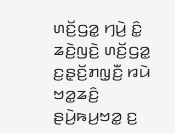ꤛꤢꤩ꤬ꤞꤤ꤭ ꤚꤣꤧ꤬ ꤢꤨ꤭ ꤘꤢꤧ꤬ꤜꤢꤧ꤬ ꤛꤢꤩ꤬ꤞꤤ꤭ ꤢ꤬ꤔ꤫ꤢꤩ꤬ꤊꤜ꤫ꤢꤪ꤬ ꤙꤣꤧ ꤠꤤ꤭ꤘꤢꤨ꤬ ꤔꤣꤧ꤬ꤒꤣ꤬ꤠꤤ꤭ ꤢ꤬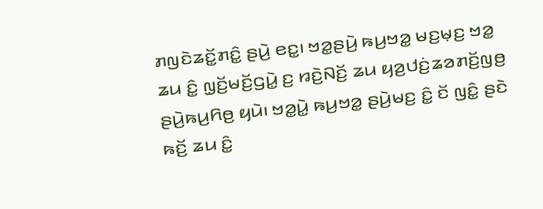ꤊꤜꤢꤧꤘꤢꤩ꤭ꤊꤢꤨ꤭ ꤔꤣꤧ꤬ ꤕꤢ꤭꤯ ꤠꤤ꤭ꤔꤣꤧ꤬ ꤒꤣ꤬ꤠꤤ꤭ ꤗꤢ꤬ꤗ꤫ꤢ꤬ ꤠꤤ꤭ ꤘꤣ ꤢꤨ꤭ ꤜ꤫ꤢꤩ꤬ꤗꤢꤩ꤬ꤞꤣꤧ꤭ ꤢ꤬ ꤙꤢꤧ꤬ꤡꤢꤩ꤬ ꤘꤣ ꤟꤤ꤬ꤓꤢꤦ꤬ꤘꤤꤊꤢꤩ꤬ꤜꤥ꤬ ꤔꤣꤧ꤬ꤒꤣ꤬ꤖꤥ꤬ ꤟꤣꤧ꤯ ꤠꤤ꤭ꤣꤧ꤭ ꤒꤣ꤬ꤠꤤ꤭ ꤔꤣꤧ꤬ꤗꤢ꤬ ꤢꤨ꤭ ꤢꤩ ꤜꤢꤨ꤭ ꤔꤢꤧ ꤒꤢꤩ꤬ ꤘꤣ ꤢꤨ꤭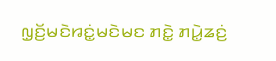ꤜ꤫ꤢꤩ꤬ꤗꤢꤧꤙꤢꤦ꤭ꤗꤢꤧꤗꤢ ꤊꤢꤧ꤭ ꤊꤣꤧ꤭ꤘꤢꤦ꤬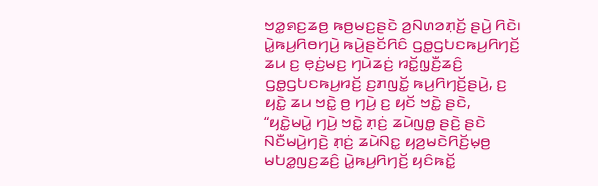ꤠꤤ꤭ꤎꤢ꤬ꤘꤥ꤬ ꤒꤥ꤬ꤗꤢ꤬ꤔꤢꤧ ꤤ꤬ꤡꤛꤤꤊ꤫ꤢꤩ꤬ ꤔꤣꤧ꤬ ꤖꤢꤧ꤯
ꤣꤧ꤭ꤒꤣ꤬ꤖꤥꤚꤣꤧ꤬ ꤒꤣꤧ꤬ꤔꤢꤩꤖꤢꤨ ꤞꤥ꤭ꤞꤝꤢꤒꤣ꤬ꤖꤚꤢꤩ꤬ ꤘꤣ ꤢ꤬ ꤕ꤫ꤢꤦ꤬ꤗꤢ꤬ ꤚꤣꤧꤘꤢꤦ꤬ ꤙꤢꤩ꤭ꤜ꤫ꤢꤪ꤬ꤘꤢꤨ꤬ ꤞꤥ꤭ꤞꤝꤢꤒꤣ꤬ꤙꤢꤩ꤬ ꤢ꤬ꤊꤜꤢꤩ꤭ ꤒꤣ꤬ꤖꤚꤢꤩ꤬ꤔꤣꤧ꤬, ꤢ꤬ ꤟꤢꤧ꤭ ꤘꤣ ꤠꤢꤧ꤭ ꤥ꤬ ꤚꤣꤧ꤬ ꤢ꤬ ꤟꤢꤩ ꤠꤢꤧ꤭ ꤔꤢꤧ, “ꤟꤢꤧ꤭ꤗꤣꤧ꤭ ꤚꤣꤧ꤬ ꤠꤢꤧ꤭ ꤊ꤫ꤢꤦ꤬ ꤘꤣꤧꤜꤥ꤭ ꤔꤢꤧ꤬ ꤔꤢꤧ ꤡꤢꤪꤗꤣꤧ꤬ꤚꤢꤧ꤬ ꤊ꤫ꤢꤦ꤬ ꤘꤣꤧꤡꤢ꤭ ꤟꤤ꤬ꤗꤢꤧꤖꤢꤩ꤬ꤗ꤫ꤥ꤬ ꤗꤝꤤ꤭ꤜꤢ꤬ꤘꤢꤨ꤬ ꤣꤧ꤭ꤒꤣ꤬ꤖꤚꤢꤩ꤬ ꤟꤢꤨꤒꤢꤩ꤭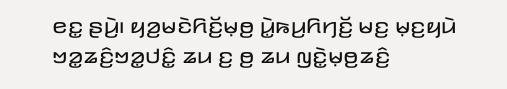ꤕꤢ꤭ ꤔꤣꤧ꤬꤯ ꤟꤤ꤬ꤗꤢꤧꤖꤢꤩ꤬ꤗ꤫ꤥ꤬ ꤣꤧ꤭ꤒꤣ꤬ꤖꤚꤢꤩ꤬ ꤗꤢ꤬ ꤗ꤫ꤢ꤬ꤟꤣꤧ ꤠꤤ꤭ꤘꤢꤨ꤬ꤠꤤ꤭ꤓꤢꤨ꤭ ꤘꤣ ꤢ꤬ ꤥ꤬ ꤘꤣ ꤜꤢꤧ꤭ꤗ꤫ꤥ꤬ꤘꤢꤨ꤬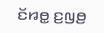ꤢꤩꤙꤥ꤭ ꤢ꤬ꤜꤥ꤬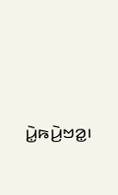ꤣꤧ꤭ꤒꤣꤧ꤬ꤠꤤ꤭꤯